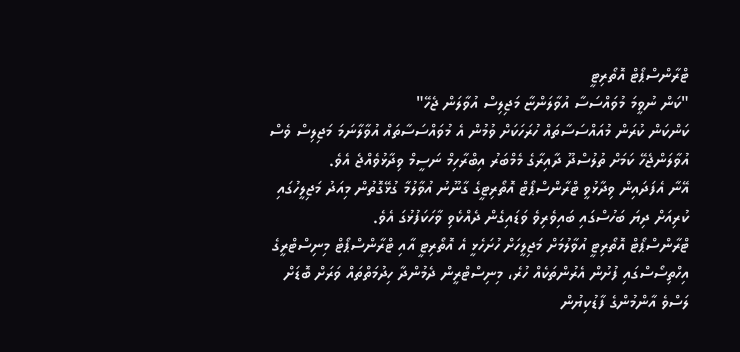ޓްރާންސްޕޯޓް އޮތޯރިޓީ
"ކަން ނުވީމަ މުވައްސަސާ އުވާލަންޏާ މަޖިލިސް އުވާލަން ޖެހޭ"
ކަންކަން ކުރަން މުއައްސަސާތައް ހުރަހަކަށް ވުމުން އެ މުވައްސަސާތައް އުވާލާނަމަ މަޖިލިސް ވެސް އުވާލަންޖެހޭ ކަމަށް ތުލުސްދޫ ދާއިރާގެ މެމްބަރު އިބްރާހިމް ނަސީމް ވިދާޅުވެއްޖެ އެވެ.
އޭނާ އެފަދައިން ވިދާޅުވީ ޓްރާންސްޕޯޓް އޮތޯރިޓީގެ ގާނޫނު އުވާލުމާ ގުޅޭގޮތުން މިއަދު މަޖިލީހުގައި ކުރިއަށް ދިޔަ ބަހުސްގައި ބައިވެރިވެ ވަޑައިގެން ދެއްކެވި ވާހަކަފުޅުގަ އެވެ.
ޓްރާންސްޕޯޓް އޮތޯރިޓީ އުވާލުމަށް މަޖިލީހަށް ހުށަހެޅީ އެ އޮތޯރިޓީ އާއި ޓްރާންސްޕޯޓް މިނިސްޓްރީގެ އިހްތިސޯސްގައި ފުށުން އެރުންތަކެއް ހުރެ، މިނިސްޓްރީން ދެމުންދާ ހިދުމަތްތައް ވަރަށް ބޮޑަށް ލަސްވެ އާންމުންގެ ފާޑުކިޔުން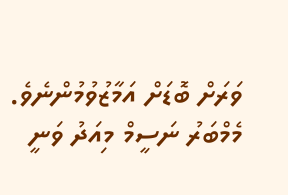ވަރަށް ބޮޑަށް އަމާޒުވުމުންނެވެ.
މެމްބަރު ނަސީމް މިއަދު ވަނީ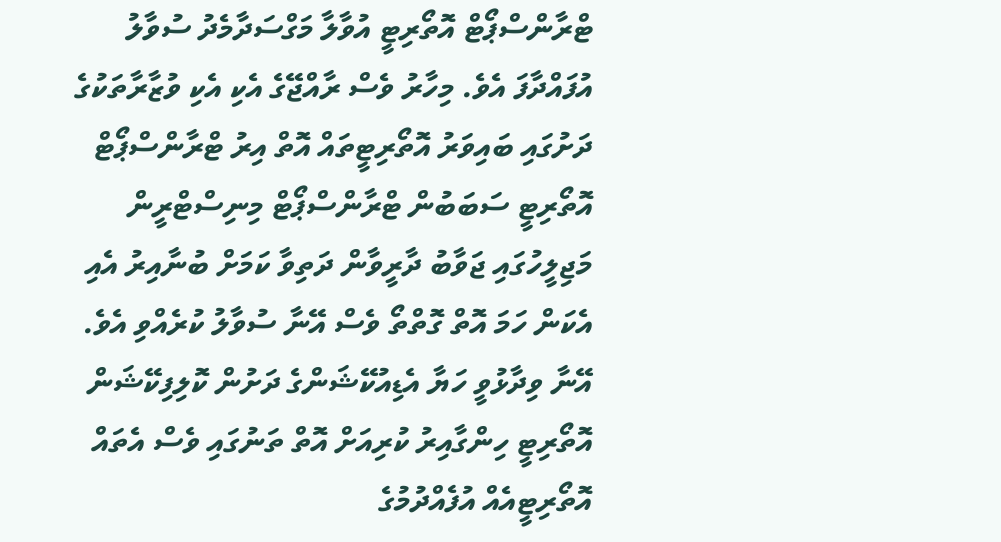ޓްރާންސްޕޯޓް އޮތޯރިޓީ އުވާލާ މަގްސަދާމެދު ސުވާލު އުފައްދާފަ އެވެ. މިހާރު ވެސް ރާއްޖޭގެ އެކި އެކި ވުޒާރާތަކުގެ ދަށުގައި ބައިވަރު އޮތޯރިޓީތައް އޮތް އިރު ޓްރާންސްޕޯޓް އޮތޯރިޓީ ސަބަބުން ޓްރާންސްޕޯޓް މިނިސްޓްރީން މަޖިލީހުގައި ޖަވާބު ދާރީވާން ދަތިވާ ކަމަށް ބުނާއިރު އެއި އެކަން ހަމަ އޮތް ގޮތްތޯ ވެސް އޭނާ ސުވާލު ކުރެއްވި އެވެ.
އޭނާ ވިދާޅުވީ ހަޔާ އެޑިއުކޭޝަންގެ ދަށުން ކޮލިފިކޭޝަން އޮތޯރިޓީ ހިންގާއިރު ކުރިއަށް އޮތް ތަނުގައި ވެސް އެތައް އޮތޯރިޓީއެއް އުފެއްދުމުގެ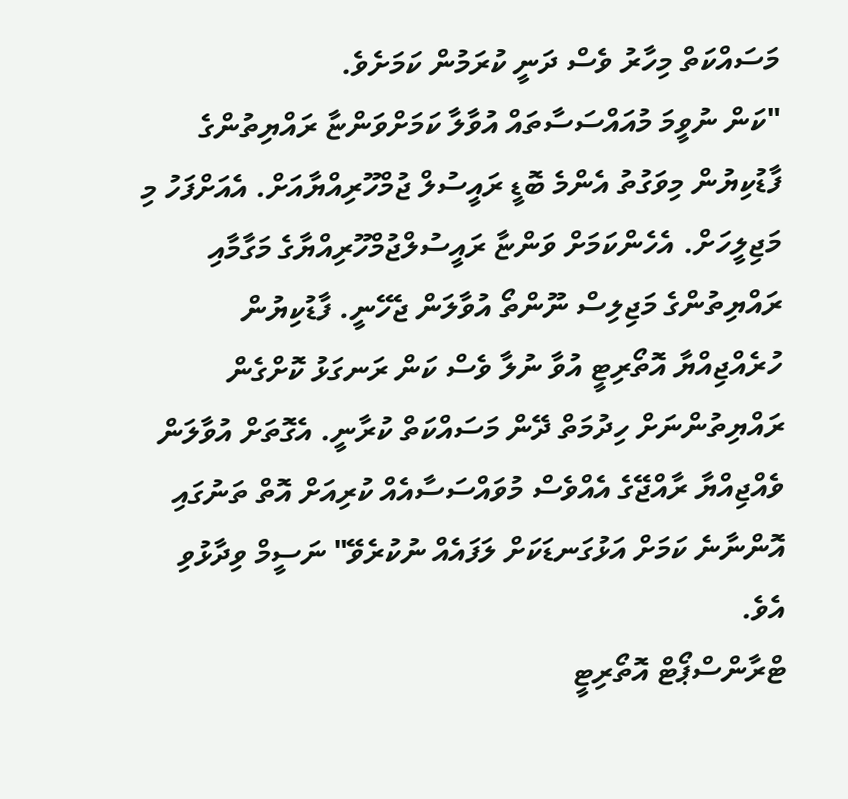މަސައްކަތް މިހާރު ވެސް ދަނީ ކުރަމުން ކަމަށެވެ.
"ކަން ނުވީމަ މުއައްސަސާތައް އުވާލާ ކަމަށްވަންޏާ ރައްޔިތުންގެ ފާޑުކިޔުން މިވަގުތު އެންމެ ބޮޑީ ރައީސުލް ޖުމްހޫރިއްޔާއަށް. އެއަށްފަހު މި މަޖިލީހަށް. އެހެންކަމަށް ވަންޏާ ރައީސުލްޖުމްހޫރިއްޔާގެ މަގާމާއި ރައްޔިތުންގެ މަޖިލިސް ނޫންތޯ އުވާލަން ޖެހޭނީ. ފާޑުކިޔުން ހުރެއްޖިއްޔާ އޮތޯރިޓީ އުވާ ނުލާ ވެސް ކަން ރަނގަޅު ކޮށްގެން ރައްޔިތުންނަށް ހިދުމަތް ދޭން މަސައްކަތް ކުރާނީ. އެގޮތަށް އުވާލަން ވެއްޖިއްޔާ ރާއްޖޭގެ އެއްވެސް މުވައްސަސާއެއް ކުރިއަށް އޮތް ތަނުގައި އޮންނާނެ ކަމަށް އަޅުގަނޑަކަށް ލަފައެއް ނުކުރެވޭ" ނަސީމް ވިދާޅުވި އެވެ.
ޓްރާންސްޕޯޓް އޮތޯރިޓީ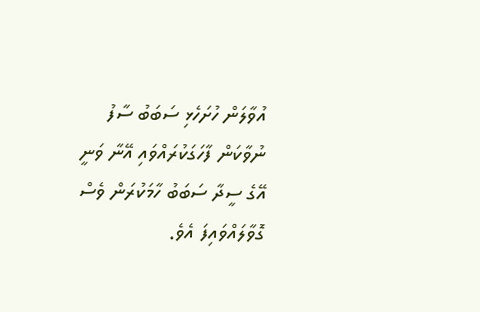އުވާލަން ހުށަހެޅި ސަބަބު ސާފު ނުވާކަން ފާހަގަކުރައްވައި އޭނާ ވަނީ އޭގެ ސީދާ ސަބަބު ހާމަކުރަން ވެސް ގޮވާލައްވައިފަ އެވެ.